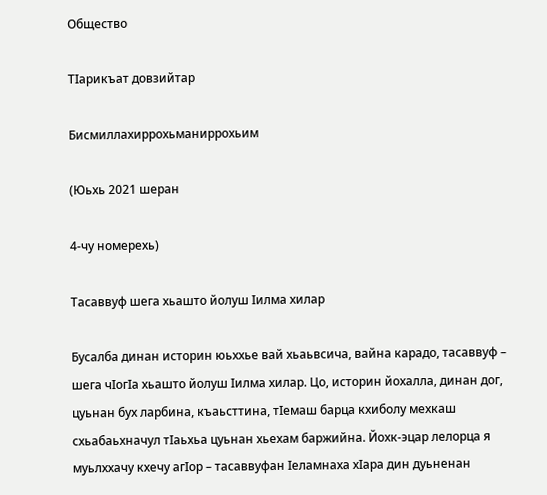Общество

ТIарикъат довзийтар

Бисмиллахиррохьманиррохьим

(Юьхь 2021 шеран

4-чу номерехь)

Тасаввуф шега хьашто йолуш Iилма хилар

Бусалба динан историн юьххье вай хьаьвсича, вайна карадо, тасаввуф – шега чIогIа хьашто йолуш Iилма хилар. Цо, историн йохалла, динан дог, цуьнан бух ларбина, къаьсттина, тIемаш барца кхиболу мехкаш схьабаьхначул тIаьхьа цуьнан хьехам баржийна. Йохк-эцар лелорца я муьлххачу кхечу агIор – тасаввуфан Iеламнаха хIара дин дуьненан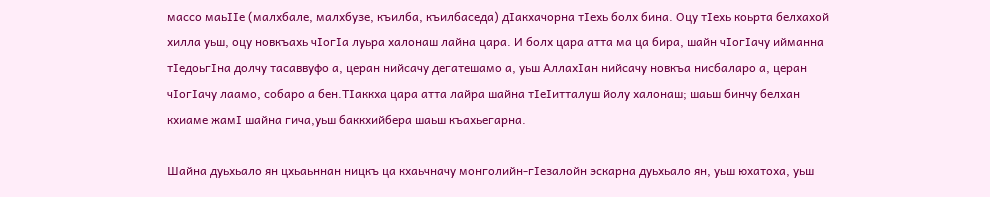массо маьIIе (малхбале, малхбузе, къилба, къилбаседа) дIакхачорна тIехь болх бина. Оцу тIехь коьрта белхахой хилла уьш, оцу новкъахь чIогIа луьра халонаш лайна цара. И болх цара атта ма ца бира, шайн чIогIачу ийманна тIедоьгIна долчу тасаввуфо а, церан нийсачу дегатешамо а, уьш АллахIан нийсачу новкъа нисбаларо а, церан чIогIачу лаамо, собаро а бен.ТIаккха цара атта лайра шайна тIеIитталуш йолу халонаш; шаьш бинчу белхан кхиаме жамI шайна гича,уьш баккхийбера шаьш къахьегарна.

Шайна дуьхьало ян цхьаьннан ницкъ ца кхаьчначу монголийн-гIезалойн эскарна дуьхьало ян, уьш юхатоха, уьш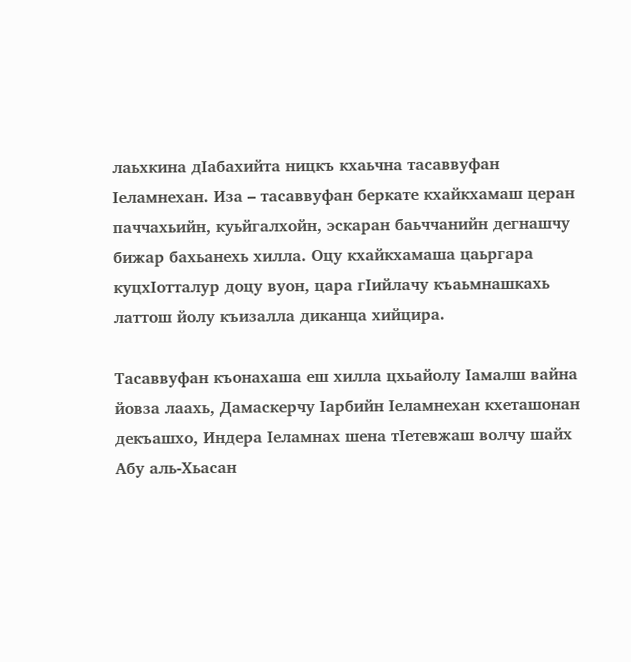лаьхкина дIабахийта ницкъ кхаьчна тасаввуфан Iеламнехан. Иза – тасаввуфан беркате кхайкхамаш церан паччахьийн, куьйгалхойн, эскаран баьччанийн дегнашчу бижар бахьанехь хилла. Оцу кхайкхамаша цаьргара куцхIотталур доцу вуон, цара гIийлачу къаьмнашкахь латтош йолу къизалла диканца хийцира.

Тасаввуфан къонахаша еш хилла цхьайолу Iамалш вайна йовза лаахь, Дамаскерчу Iарбийн Iеламнехан кхеташонан декъашхо, Индера Iеламнах шена тIетевжаш волчу шайх Абу аль-Хьасан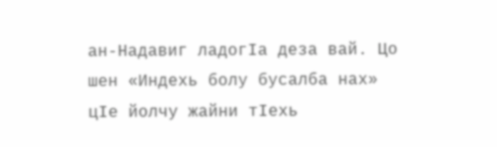ан-Надавиг ладогIа деза вай. Цо шен «Индехь болу бусалба нах» цIе йолчу жайни тIехь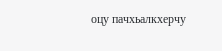оцу пачхьалкхерчу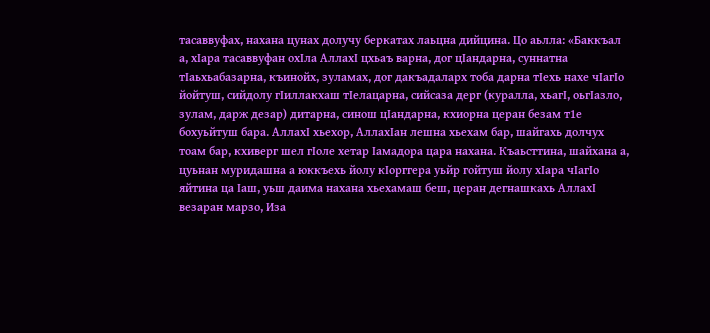тасаввуфах, нахана цунах долучу беркатах лаьцна дийцина. Цо аьлла: «Баккъал а, хIара тасаввуфан охIла АллахI цхьаъ варна, дог цIандарна, суннатна тIаьхьабазарна, къинойх, зуламах, дог дакъадаларх тоба дарна тIехь нахе чIагIо йойтуш, сийдолу гIиллакхаш тIелацарна, сийсаза дерг (куралла, хьагI, оьгIазло, зулам, дарж дезар) дитарна, синош цIандарна, кхиорна церан безам т1е бохуьйтуш бара. АллахI хьехор, АллахIан лешна хьехам бар, шайгахь долчух тоам бар, кхиверг шел гIоле хетар Iамадора цара нахана. Къаьсттина, шайхана а, цуьнан муридашна а юккъехь йолу кIорггера уьйр гойтуш йолу хIара чIагIо яйтина ца Iаш, уьш даима нахана хьехамаш беш, церан дегнашкахь АллахI везаран марзо, Иза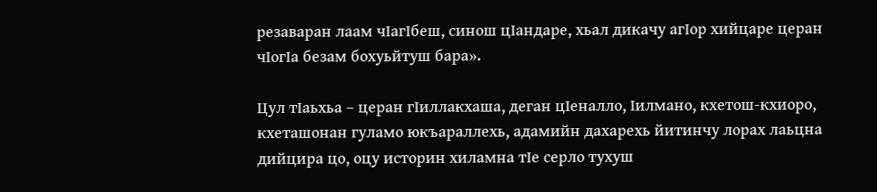резаваран лаам чIагIбеш, синош цIандаре, хьал дикачу агIор хийцаре церан чIогIа безам бохуьйтуш бара».

Цул тIаьхьа – церан гIиллакхаша, деган цIеналло, Iилмано, кхетош-кхиоро, кхеташонан гуламо юкъараллехь, адамийн дахарехь йитинчу лорах лаьцна дийцира цо, оцу историн хиламна тIе серло тухуш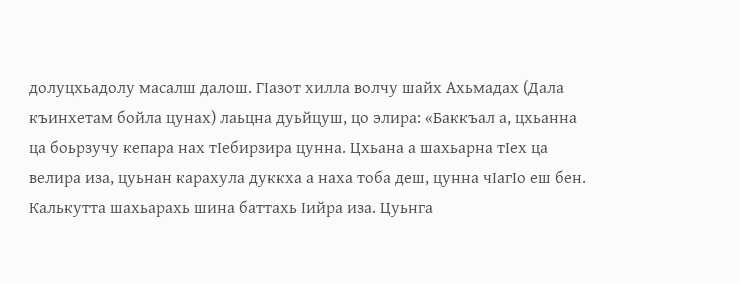долуцхьадолу масалш далош. ГIазот хилла волчу шайх Ахьмадах (Дала къинхетам бойла цунах) лаьцна дуьйцуш, цо элира: «Баккъал а, цхьанна ца боьрзучу кепара нах тIебирзира цунна. Цхьана а шахьарна тIех ца велира иза, цуьнан карахула дуккха а наха тоба деш, цунна чIагIо еш бен. Калькутта шахьарахь шина баттахь Iийра иза. Цуьнга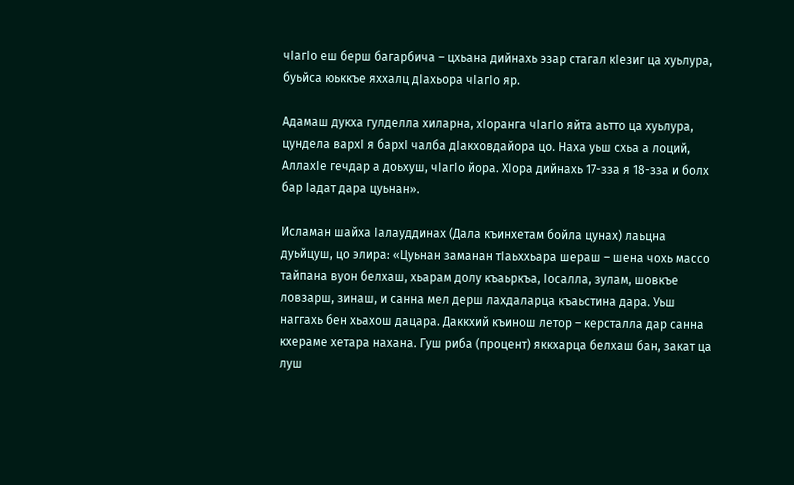чIагIо еш берш багарбича – цхьана дийнахь эзар стагал кIезиг ца хуьлура, буьйса юьккъе яххалц дIахьора чIагIо яр.

Адамаш дукха гулделла хиларна, хIоранга чIагIо яйта аьтто ца хуьлура, цундела вархI я бархI чалба дIакховдайора цо. Наха уьш схьа а лоций, АллахIе гечдар а доьхуш, чIагIо йора. ХIора дийнахь 17-зза я 18-зза и болх бар Iадат дара цуьнан».

Исламан шайха Iалауддинах (Дала къинхетам бойла цунах) лаьцна дуьйцуш, цо элира: «Цуьнан заманан тIаьххьара шераш – шена чохь массо тайпана вуон белхаш, хьарам долу къаьркъа, Iосалла, зулам, шовкъе ловзарш, зинаш, и санна мел дерш лахдаларца къаьстина дара. Уьш наггахь бен хьахош дацара. Даккхий къинош летор – керсталла дар санна кхераме хетара нахана. Гуш риба (процент) яккхарца белхаш бан, закат ца луш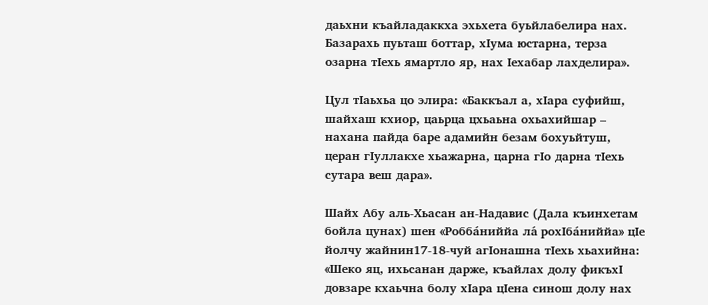даьхни къайладаккха эхьхета буьйлабелира нах. Базарахь пуьташ боттар, хIума юстарна, терза озарна тIехь ямартло яр, нах Iехабар лахделира».

Цул тIаьхьа цо элира: «Баккъал а, хIара суфийш, шайхаш кхиор, цаьрца цхьаьна охьахийшар – нахана пайда баре адамийн безам бохуьйтуш, церан гIуллакхе хьажарна, царна гIо дарна тIехь сутара веш дара».

Шайх Абу аль-Хьасан ан-Надавис (Дала къинхетам бойла цунах) шен «Робба́ниййа ла́ рохIба́ниййа» цIе йолчу жайнин17-18-чуй агIонашна тIехь хьахийна: «Шеко яц, ихьсанан дарже, къайлах долу фикъхI довзаре кхаьчна болу хIара цIена синош долу нах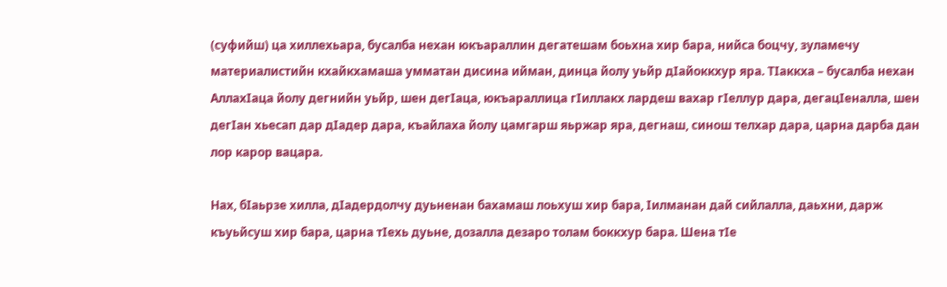(суфийш) ца хиллехьара, бусалба нехан юкъараллин дегатешам боьхна хир бара, нийса боцчу, зуламечу материалистийн кхайкхамаша умматан дисина ийман, динца йолу уьйр дIайоккхур яра. ТIаккха – бусалба нехан АллахIаца йолу дегнийн уьйр, шен дегIаца, юкъараллица гIиллакх лардеш вахар гIеллур дара, дегацIеналла, шен дегIан хьесап дар дIадер дара, къайлаха йолу цамгарш яьржар яра, дегнаш, синош телхар дара, царна дарба дан лор карор вацара.

Нах, бIаьрзе хилла, дIадердолчу дуьненан бахамаш лоьхуш хир бара, Iилманан дай сийлалла, даьхни, дарж къуьйсуш хир бара, царна тIехь дуьне, дозалла дезаро толам боккхур бара. Шена тIе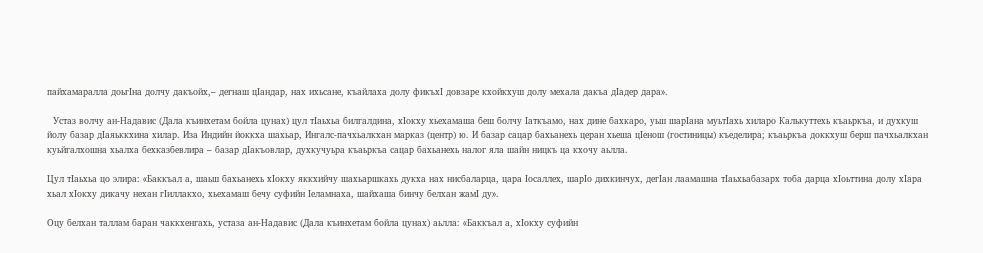пайхамаралла доьгIна долчу дакъойх,– дегнаш цIандар, нах ихьсане, къайлаха долу фикъхI довзаре кхойкхуш долу мехала дакъа дIадер дара».

  Устаз волчу ан-Надавис (Дала къинхетам бойла цунах) цул тIаьхьа билгалдина, хIокху хьехамаша беш болчу Iаткъамо, нах дине бахкаро, уьш шарIана муьтIахь хиларо Калькуттехь къаьркъа, и духкуш йолу базар дIаяьккхина хилар. Иза Индийн йоккха шахьар, Ингалс-пачхьалкхан марказ (центр) ю. И базар сацар бахьанехь церан хьеша цIенош (гостиницы) къеделира; къаьркъа доккхуш берш пачхьалкхан куьйгалхошна хьалха бехказбевлира – базар дIакъовлар, духкучуьра къаьркъа сацар бахьанехь налог яла шайн ницкъ ца кхочу аьлла.

Цул тIаьхьа цо элира: «Баккъал а, шаьш бахьанехь хIокху яккхийчу шахьаршкахь дукха нах нисбаларца, цара Iосаллех, шарIо дихкинчух, дегIан лаамашна тIаьхьабазарх тоба дарца хIоьттина долу хIара хьал хIокху дикачу нехан гIиллакхо, хьехамаш бечу суфийн Iеламнаха, шайхаша бинчу белхан жамI ду».

Оцу белхан таллам баран чаккхенгахь, устаза ан-Надавис (Дала къинхетам бойла цунах) аьлла: «Баккъал а, хIокху суфийн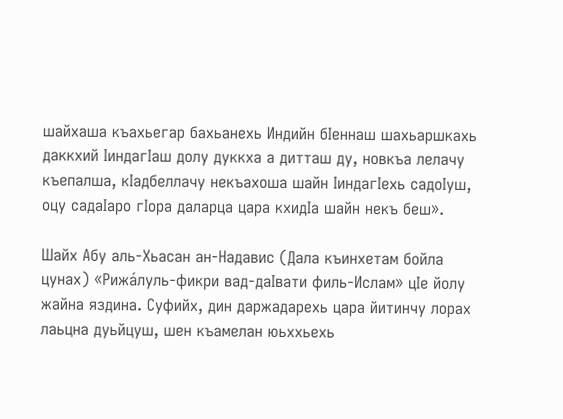шайхаша къахьегар бахьанехь Индийн бIеннаш шахьаршкахь даккхий IиндагIаш долу дуккха а дитташ ду, новкъа лелачу къепалша, кIадбеллачу некъахоша шайн IиндагIехь садоIуш, оцу садаIаро гIора даларца цара кхидIа шайн некъ беш».

Шайх Абу аль-Хьасан ан-Надавис (Дала къинхетам бойла цунах) «Рижа́луль-фикри вад-даIвати филь-Ислам» цIе йолу жайна яздина. Суфийх, дин даржадарехь цара йитинчу лорах лаьцна дуьйцуш, шен къамелан юьххьехь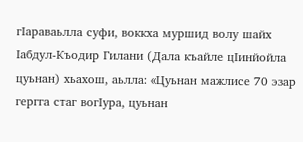гIараваьлла суфи, воккха муршид волу шайх Iабдул-Къодир Гилани (Дала къайле цIинйойла цуьнан) хьахош, аьлла: «Цуьнан мажлисе 70 эзар гергга стаг вогIура, цуьнан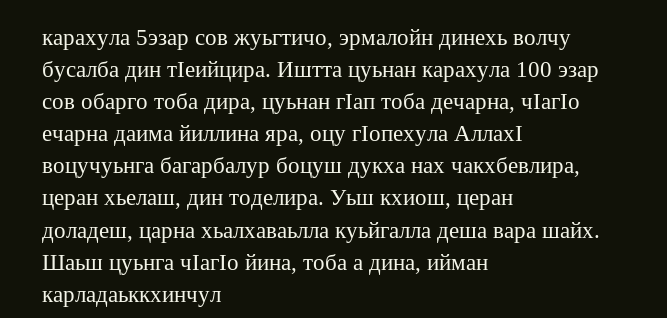карахула 5эзар сов жуьгтичо, эрмалойн динехь волчу бусалба дин тIеийцира. Иштта цуьнан карахула 100 эзар сов обарго тоба дира, цуьнан гIап тоба дечарна, чIагIо ечарна даима йиллина яра, оцу гIопехула АллахI воцучуьнга багарбалур боцуш дукха нах чакхбевлира, церан хьелаш, дин тоделира. Уьш кхиош, церан доладеш, царна хьалхаваьлла куьйгалла деша вара шайх. Шаьш цуьнга чIагIо йина, тоба а дина, ийман карладаьккхинчул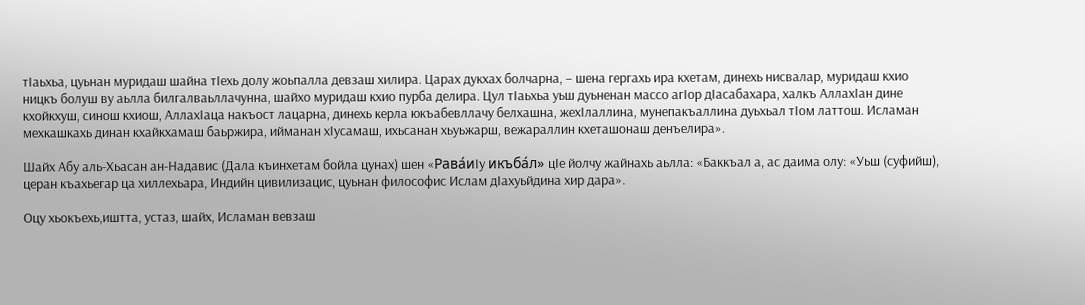тIаьхьа, цуьнан муридаш шайна тIехь долу жоьпалла девзаш хилира. Царах дукхах болчарна, – шена гергахь ира кхетам, динехь нисвалар, муридаш кхио ницкъ болуш ву аьлла билгалваьллачунна, шайхо муридаш кхио пурба делира. Цул тIаьхьа уьш дуьненан массо агIор дIасабахара, халкъ АллахIан дине кхойкхуш, синош кхиош, АллахIаца накъост лацарна, динехь керла юкъабевллачу белхашна, жехIлаллина, мунепакъаллина дуьхьал тIом латтош. Исламан мехкашкахь динан кхайкхамаш баьржира, ийманан хIусамаш, ихьсанан хьуьжарш, вежараллин кхеташонаш денъелира».

Шайх Абу аль-Хьасан ан-Надавис (Дала къинхетам бойла цунах) шен «Рава́иIу икъба́л» цIе йолчу жайнахь аьлла: «Баккъал а, ас даима олу: «Уьш (суфийш), церан къахьегар ца хиллехьара, Индийн цивилизацис, цуьнан философис Ислам дIахуьйдина хир дара».

Оцу хьокъехь,иштта, устаз, шайх, Исламан вевзаш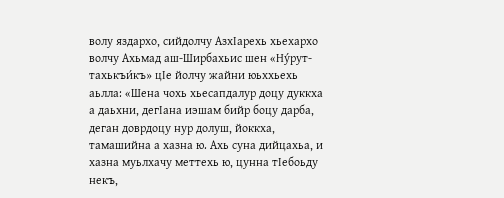волу яздархо, сийдолчу АзхIарехь хьехархо волчу Ахьмад аш-Ширбахьис шен «Ну́рут-тахькъи́къ» цIе йолчу жайни юьххьехь аьлла: «Шена чохь хьесапдалур доцу дуккха а даьхни, дегIана иэшам бийр боцу дарба, деган доврдоцу нур долуш, йоккха, тамашийна а хазна ю. Ахь суна дийцахьа, и хазна муьлхачу меттехь ю, цунна тIебоьду некъ,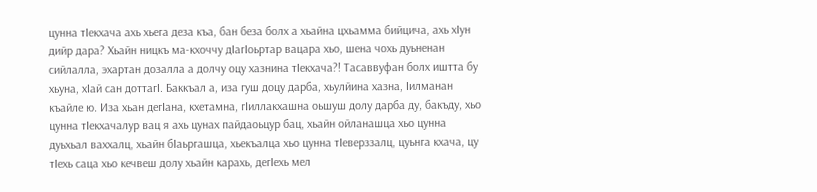цунна тIекхача ахь хьега деза къа, бан беза болх а хьайна цхьамма бийцича, ахь хIун дийр дара? Хьайн ницкъ ма-кхоччу дIагIоьртар вацара хьо, шена чохь дуьненан сийлалла, эхартан дозалла а долчу оцу хазнина тIекхача?! Тасаввуфан болх иштта бу хьуна, хIай сан доттагI. Баккъал а, иза гуш доцу дарба, хьулйина хазна, Iилманан къайле ю. Иза хьан дегIана, кхетамна, гIиллакхашна оьшуш долу дарба ду, бакъду, хьо цунна тIекхачалур вац я ахь цунах пайдаоьцур бац, хьайн ойланашца хьо цунна дуьхьал ваххалц, хьайн бIаьргашца, хьекъалца хьо цунна тIеверззалц, цуьнга кхача, цу тIехь саца хьо кечвеш долу хьайн карахь, дегIехь мел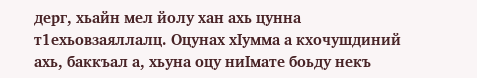дерг, хьайн мел йолу хан ахь цунна т1ехьовзаяллалц. Оцунах хIумма а кхочушдиний ахь, баккъал а, хьуна оцу ниIмате боьду некъ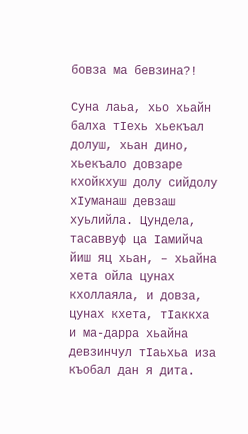бовза ма бевзина?!

Суна лаьа, хьо хьайн балха тIехь хьекъал долуш, хьан дино, хьекъало довзаре кхойкхуш долу сийдолу хIуманаш девзаш хуьлийла. Цундела, тасаввуф ца Iамийча йиш яц хьан, – хьайна хета ойла цунах кхоллаяла, и довза, цунах кхета, тIаккха и ма-дарра хьайна девзинчул тIаьхьа иза къобал дан я дита.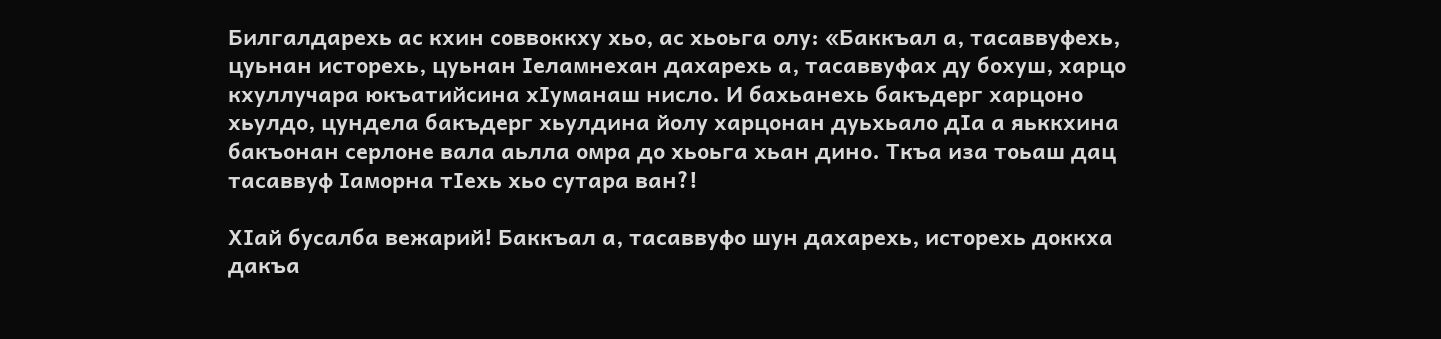Билгалдарехь ас кхин соввоккху хьо, ас хьоьга олу: «Баккъал а, тасаввуфехь, цуьнан исторехь, цуьнан Iеламнехан дахарехь а, тасаввуфах ду бохуш, харцо кхуллучара юкъатийсина хIуманаш нисло. И бахьанехь бакъдерг харцоно хьулдо, цундела бакъдерг хьулдина йолу харцонан дуьхьало дIа а яьккхина бакъонан серлоне вала аьлла омра до хьоьга хьан дино. Ткъа иза тоьаш дац тасаввуф Iаморна тIехь хьо сутара ван?!

ХIай бусалба вежарий! Баккъал а, тасаввуфо шун дахарехь, исторехь доккха дакъа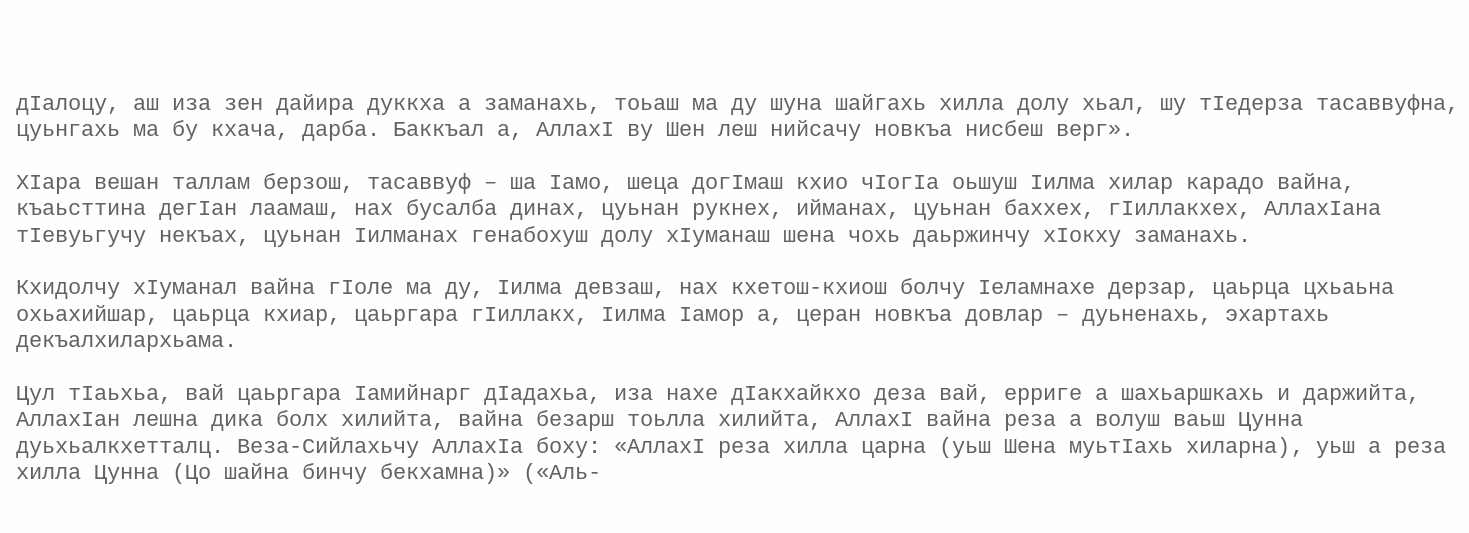дIалоцу, аш иза зен дайира дуккха а заманахь, тоьаш ма ду шуна шайгахь хилла долу хьал, шу тIедерза тасаввуфна, цуьнгахь ма бу кхача, дарба. Баккъал а, АллахI ву Шен леш нийсачу новкъа нисбеш верг».

ХIара вешан таллам берзош, тасаввуф – ша Iамо, шеца догIмаш кхио чIогIа оьшуш Iилма хилар карадо вайна, къаьсттина дегIан лаамаш, нах бусалба динах, цуьнан рукнех, ийманах, цуьнан баххех, гIиллакхех, АллахIана тIевуьгучу некъах, цуьнан Iилманах генабохуш долу хIуманаш шена чохь даьржинчу хIокху заманахь.

Кхидолчу хIуманал вайна гIоле ма ду, Iилма девзаш, нах кхетош-кхиош болчу Iеламнахе дерзар, цаьрца цхьаьна охьахийшар, цаьрца кхиар, цаьргара гIиллакх, Iилма Iамор а, церан новкъа довлар – дуьненахь, эхартахь декъалхилархьама.

Цул тIаьхьа, вай цаьргара Iамийнарг дIадахьа, иза нахе дIакхайкхо деза вай, ерриге а шахьаршкахь и даржийта, АллахIан лешна дика болх хилийта, вайна безарш тоьлла хилийта, АллахI вайна реза а волуш ваьш Цунна дуьхьалкхетталц. Веза-Сийлахьчу АллахIа боху: «АллахI реза хилла царна (уьш Шена муьтIахь хиларна)‚ уьш а реза хилла Цунна (Цо шайна бинчу бекхамна)» («Аль-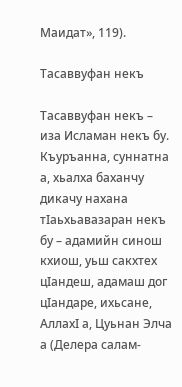Маидат», 119).

Тасаввуфан некъ

Тасаввуфан некъ – иза Исламан некъ бу. Къуръанна, суннатна а, хьалха баханчу дикачу нахана тIаьхьавазаран некъ бу – адамийн синош кхиош, уьш сакхтех цIандеш, адамаш дог цIандаре, ихьсане, АллахI а, Цуьнан Элча а (Делера салам-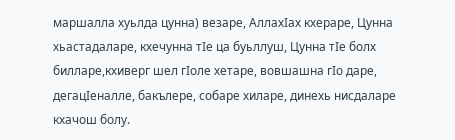маршалла хуьлда цунна) везаре, АллахIах кхераре, Цунна хьастадаларе, кхечунна тIе ца буьллуш, Цунна тIе болх билларе,кхиверг шел гIоле хетаре, вовшашна гIо даре, дегацIеналле, бакълере, собаре хиларе, динехь нисдаларе кхачош болу.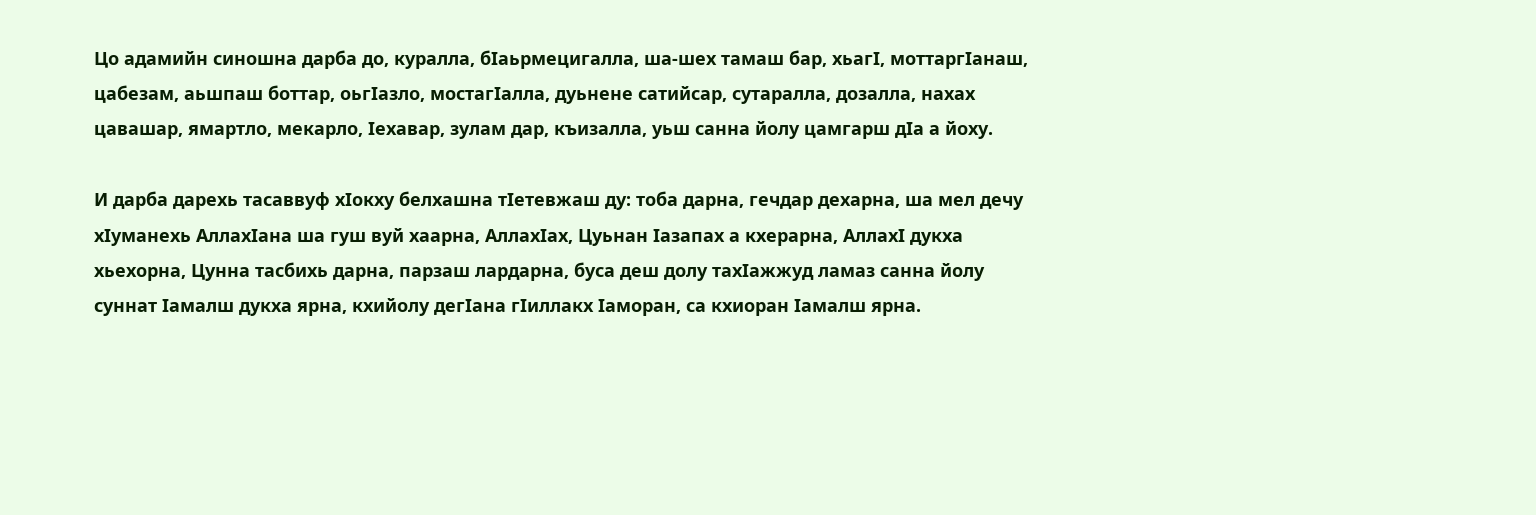Цо адамийн синошна дарба до, куралла, бIаьрмецигалла, ша-шех тамаш бар, хьагI, моттаргIанаш, цабезам, аьшпаш боттар, оьгIазло, мостагIалла, дуьнене сатийсар, сутаралла, дозалла, нахах цавашар, ямартло, мекарло, Iехавар, зулам дар, къизалла, уьш санна йолу цамгарш дIа а йоху.

И дарба дарехь тасаввуф хIокху белхашна тIетевжаш ду: тоба дарна, гечдар дехарна, ша мел дечу хIуманехь АллахIана ша гуш вуй хаарна, АллахIах, Цуьнан Iазапах а кхерарна, АллахI дукха хьехорна, Цунна тасбихь дарна, парзаш лардарна, буса деш долу тахIажжуд ламаз санна йолу суннат Iамалш дукха ярна, кхийолу дегIана гIиллакх Iаморан, са кхиоран Iамалш ярна.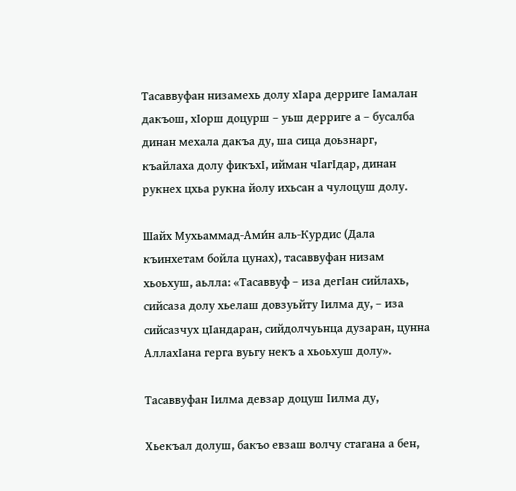Тасаввуфан низамехь долу хIара дерриге Iамалан дакъош, хIорш доцурш – уьш дерриге а – бусалба динан мехала дакъа ду, ша сица доьзнарг, къайлаха долу фикъхI, ийман чIагIдар, динан рукнех цхьа рукна йолу ихьсан а чулоцуш долу.

Шайх Мухьаммад-Ами́н аль-Курдис (Дала къинхетам бойла цунах), тасаввуфан низам хьоьхуш, аьлла: «Тасаввуф – иза дегIан сийлахь, сийсаза долу хьелаш довзуьйту Iилма ду, – иза сийсазчух цIандаран, сийдолчуьнца дузаран, цунна АллахIана герга вуьгу некъ а хьоьхуш долу».

Тасаввуфан Iилма девзар доцуш Iилма ду,

Хьекъал долуш, бакъо евзаш волчу стагана а бен,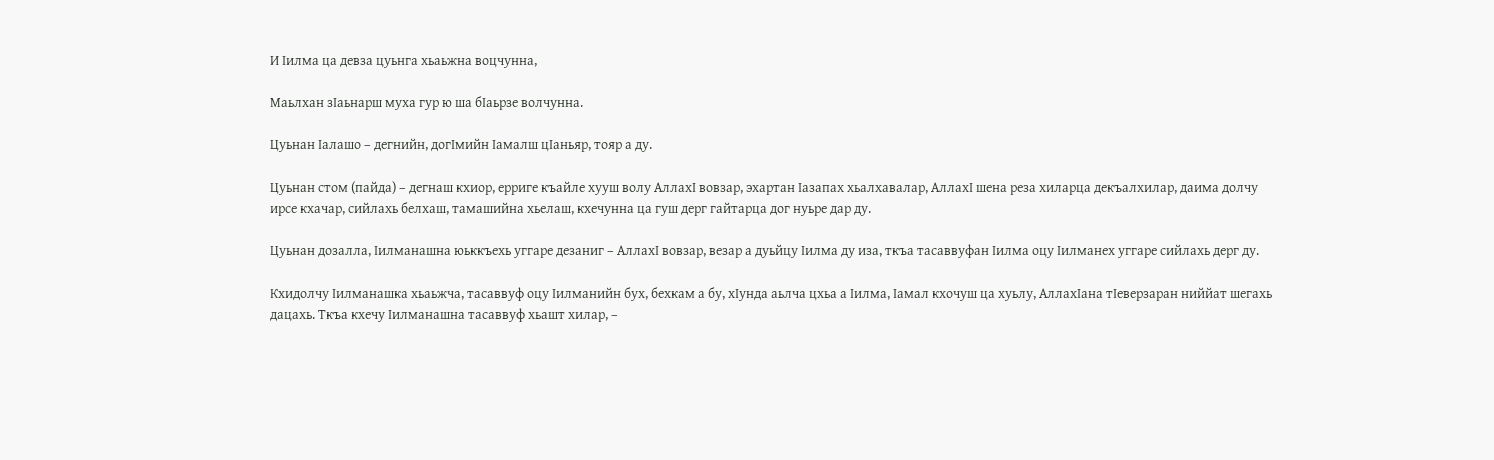И Iилма ца девза цуьнга хьаьжна воцчунна,

Маьлхан зIаьнарш муха гур ю ша бIаьрзе волчунна.

Цуьнан Iалашо – дегнийн, догIмийн Iамалш цIаньяр, тояр а ду.

Цуьнан стом (пайда) – дегнаш кхиор, ерриге къайле хууш волу АллахI вовзар, эхартан Iазапах хьалхавалар, АллахI шена реза хиларца декъалхилар, даима долчу ирсе кхачар, сийлахь белхаш, тамашийна хьелаш, кхечунна ца гуш дерг гайтарца дог нуьре дар ду.

Цуьнан дозалла, Iилманашна юьккъехь уггаре дезаниг – АллахI вовзар, везар а дуьйцу Iилма ду иза, ткъа тасаввуфан Iилма оцу Iилманех уггаре сийлахь дерг ду.

Кхидолчу Iилманашка хьаьжча, тасаввуф оцу Iилманийн бух, бехкам а бу, хIунда аьлча цхьа а Iилма, Iамал кхочуш ца хуьлу, АллахIана тIеверзаран ниййат шегахь дацахь. Ткъа кхечу Iилманашна тасаввуф хьашт хилар, –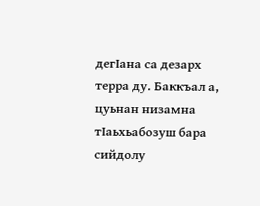дегIана са дезарх терра ду. Баккъал а, цуьнан низамна тIаьхьабозуш бара сийдолу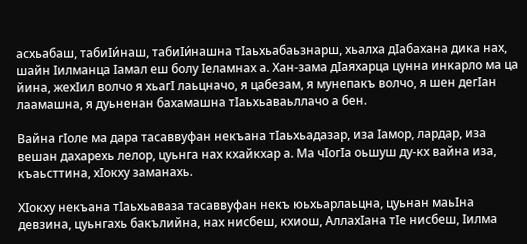асхьабаш, табиIи́наш, табиIи́нашна тIаьхьабаьзнарш, хьалха дIабахана дика нах, шайн Iилманца Iамал еш болу Iеламнах а. Хан-зама дIаяхарца цунна инкарло ма ца йина, жехIил волчо я хьагI лаьцначо, я цабезам, я мунепакъ волчо, я шен дегIан лаамашна, я дуьненан бахамашна тIаьхьаваьллачо а бен.

Вайна гIоле ма дара тасаввуфан некъана тIаьхьадазар, иза Iамор, лардар, иза вешан дахарехь лелор, цуьнга нах кхайкхар а. Ма чIогIа оьшуш ду-кх вайна иза, къаьсттина, хIокху заманахь.

ХIокху некъана тIаьхьаваза тасаввуфан некъ юьхьарлаьцна, цуьнан маьIна девзина, цуьнгахь бакълийна, нах нисбеш, кхиош, АллахIана тIе нисбеш, Iилма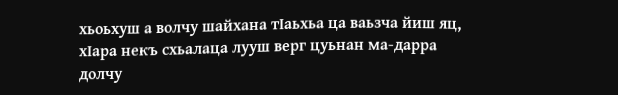хьоьхуш а волчу шайхана тIаьхьа ца ваьзча йиш яц, хIара некъ схьалаца лууш верг цуьнан ма-дарра долчу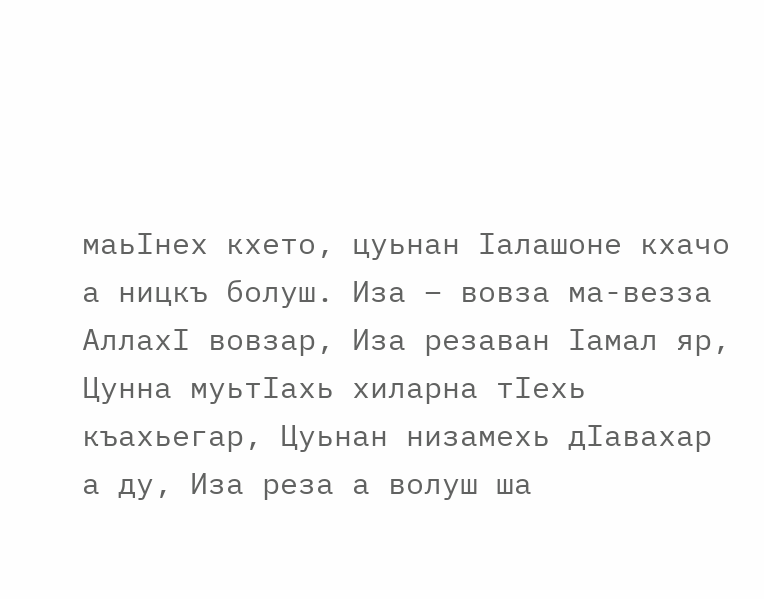маьIнех кхето, цуьнан Iалашоне кхачо а ницкъ болуш. Иза – вовза ма-везза АллахI вовзар, Иза резаван Iамал яр, Цунна муьтIахь хиларна тIехь къахьегар, Цуьнан низамехь дIавахар а ду, Иза реза а волуш ша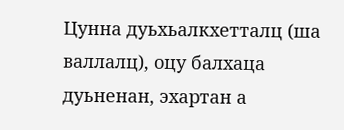Цунна дуьхьалкхетталц (ша валлалц), оцу балхаца дуьненан, эхартан а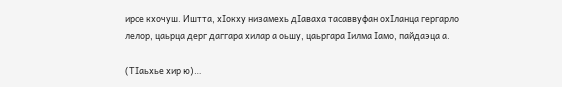ирсе кхочуш. Иштта, хIокху низамехь дIаваха тасаввуфан охIланца гергарло лелор, цаьрца дерг даггара хилар а оьшу, цаьргара Iилма Iамо, пайдаэца а.

(ТIаьхье хир ю)…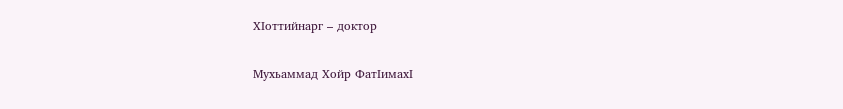ХIоттийнарг – доктор

Мухьаммад Хойр ФатIимахI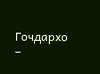Гочдархо –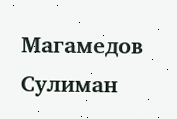Магамедов Сулиман